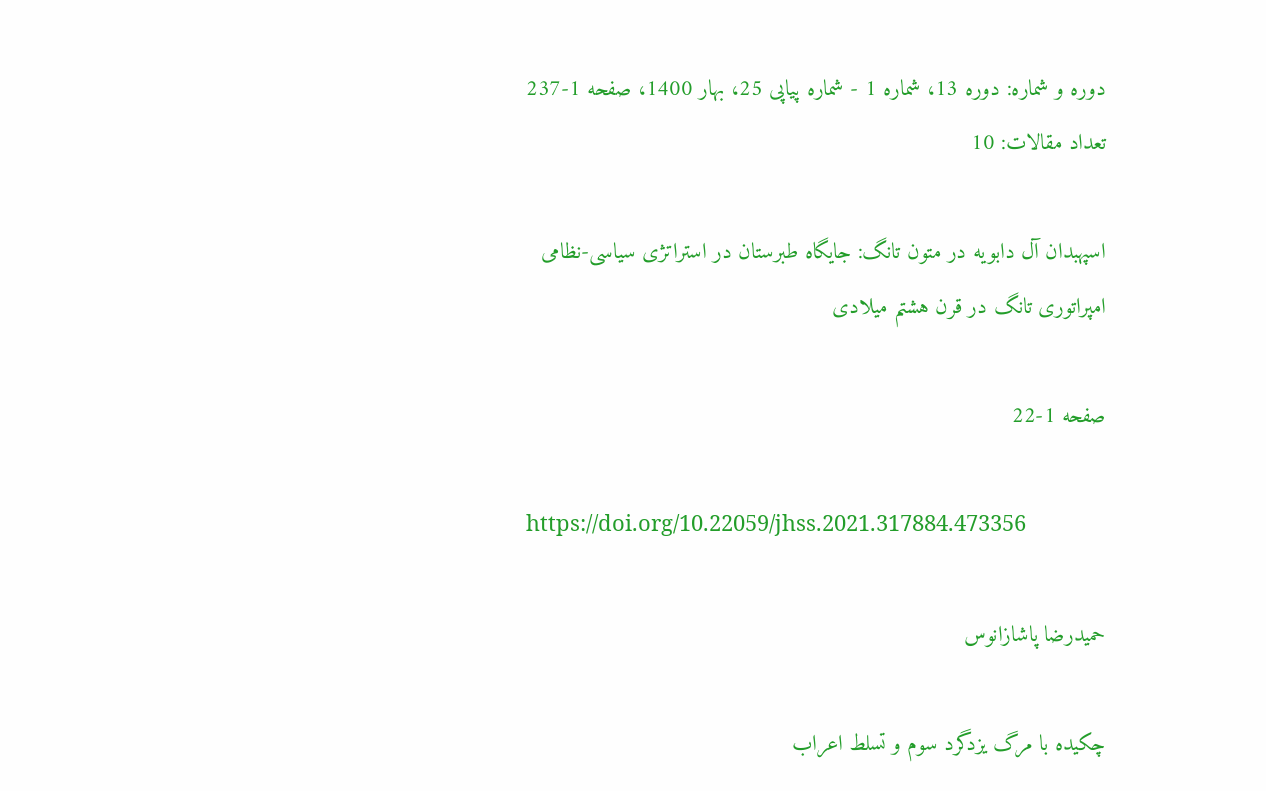دوره و شماره: دوره 13، شماره 1 - شماره پیاپی 25، بهار 1400، صفحه 1-237
تعداد مقالات: 10

اسپهبدان آل دابویه در متون تانگ: جایگاه طبرستان در استراتژی سیاسی-نظامی امپراتوری تانگ در قرن هشتم میلادی

صفحه 1-22

https://doi.org/10.22059/jhss.2021.317884.473356

حمیدرضا پاشازانوس

چکیده با مرگ یزدگرد سوم و تسلط اعراب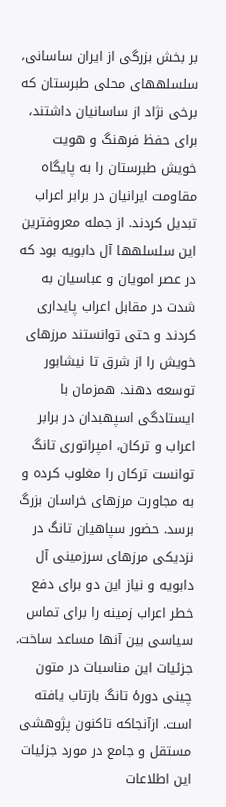بر بخش بزرگی از ایران ساسانی، سلسلههای محلی طبرستان که برخی نژاد از ساسانیان داشتند، برای حفظ فرهنگ و هویت خویش طبرستان را به پایگاه مقاومت ایرانیان در برابر اعراب تبدیل کردند. از جمله معروفترین این سلسلهها آل دابویه بود که در عصر امویان و عباسیان به شدت در مقابل اعراب پایداری کردند و حتی توانستند مرزهای خویش را از شرق تا نیشابور توسعه دهند. همزمان با ایستادگی اسپهبدان در برابر اعراب و ترکان، امپراتوری تانگ توانست ترکان را مغلوب کرده و به مجاورت مرزهای خراسان بزرگ برسد. حضور سپاهیان تانگ در نزدیکی مرزهای سرزمینی آل دابویه و نیاز این دو برای دفع خطر اعراب زمینه را برای تماس سیاسی بین آنها مساعد ساخت. جزئیات این مناسبات در متون چینی دورۀ تانگ بازتاب یافته است. ازآنجاکه تاکنون پژوهشی مستقل و جامع در مورد جزئیات این اطلاعات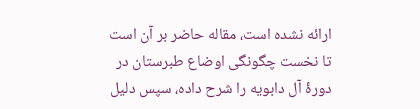ارائه نشده است، مقاله حاضر بر آن است تا نخست چگونگی اوضاع طبرستان در دورۀ آل دابویه را شرح داده، سپس دلیل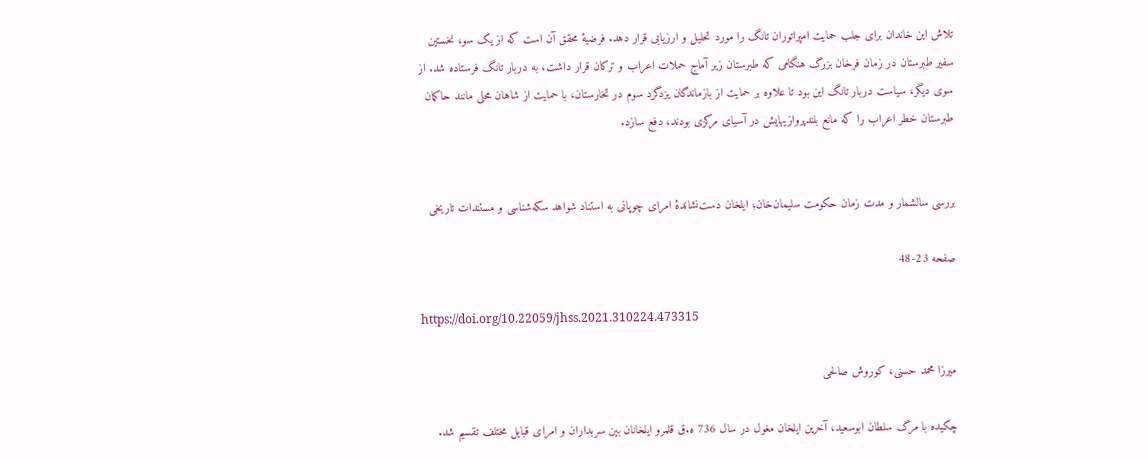تلاش این خاندان برای جلب حمایت امپراتوران تانگ را مورد تحلیل و ارزیابی قرار دهد. فرضیۀ محقق آن است که از یک سو، نخستین سفیر طبرستان در زمان فرخان بزرگ هنگامی که طبرستان زیر آماج حملات اعراب و ترکان قرار داشت، به دربار تانگ فرستاده شد. از سوی دیگر، سیاست دربار تانگ این بود تا علاوه بر حمایت از بازماندگان یزدگرد سوم در تخارستان، با حمایت از شاهان محلی مانند حاکمان طبرستان خطر اعراب را که مانع بلندپروازیهایش در آسیای مرکزی بودند، دفع سازد.


بررسی سالشمار و مدت زمان حکومت سلیمان‌خان؛ ایلخان دست‌نشاندۀ امرای چوپانی به استناد شواهد سکه‌شناسی و مستندات تاریخی

صفحه 23-48

https://doi.org/10.22059/jhss.2021.310224.473315

میرزا محمد حسنی، کوروش صالحی

چکیده با مرگ سلطان ابوسعید، آخرین ایلخان مغول در سال 736 ه.ق قلمرو ایلخانان بین سربداران و امرای قبایل مختلف تقسیم شد.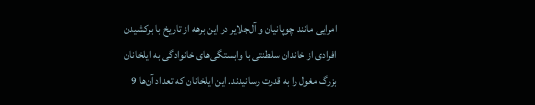امرایی مانند چوپانیان و آل‌جلایر در این برهه از تاریخ با برکشیدن افرادی از خاندان سلطنتی با وابستگی‌های خانوادگی به ایلخانان بزرگ مغول را به قدرت رسانیدند. این ایلخانان که تعداد آن‌ها 9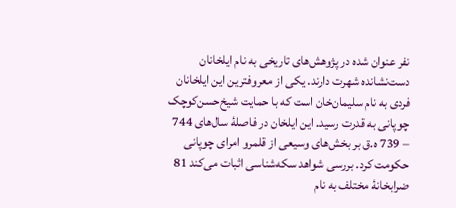نفر عنوان شده در پژوهش‌های تاریخی به نام ایلخانان دست‌نشانده شهرت دارند. یکی از معروفترین این ایلخانان فردی به نام سلیمان‌خان است که با حمایت شیخ‌حسن‌کوچک چوپانی به قدرت رسید. این ایلخان در فاصلۀ سال‌های 744 – 739 ه.ق بر بخش‌های وسیعی ا‌ز قلمرو امرای چوپانی حکومت کرد. بررسی شواهد سکه‌شناسی اثبات می‌کند 81 ضرابخانۀ مختلف به نام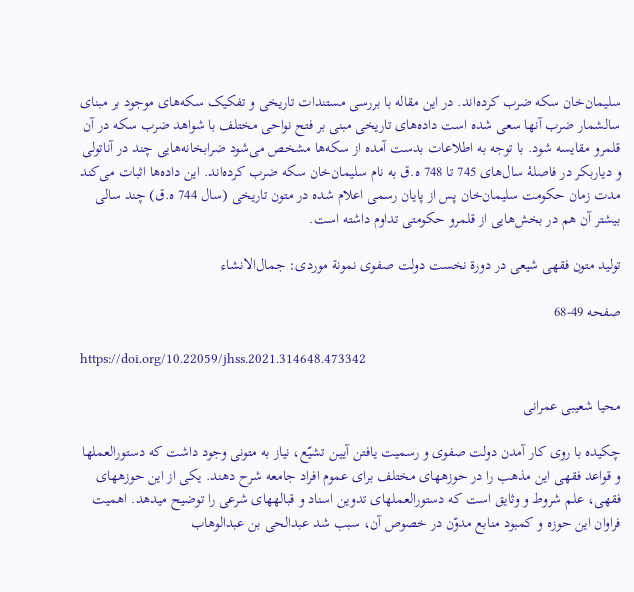سلیمان‌خان سکه ضرب کرده‌اند. در این مقاله با بررسی مستندات تاریخی و تفکیک سکه‌های موجود بر مبنای سالشمار ضرب آنها سعی شده است داده‌های تاریخی مبنی بر فتح نواحی مختلف با شواهد ضرب سکه در آن قلمرو مقایسه شود. با توجه به اطلاعات بدست آمده از سکه‌ها مشخص می‌شود ضرابخانه‌هایی چند در آناتولی و دیاربکر در فاصلۀ سال‌های 745 تا 748 ه.ق به نام سلیمان‌خان سکه ضرب کرده‌اند. این داده‌ها اثبات می‌کند مدت زمان حکومت سلیمان‌خان پس از پایان رسمی اعلام شده در متون تاریخی (سال 744 ه.ق) چند سالی بیشتر آن هم در بخش‌هایی از قلمرو حکومتی تداوم داشته است.

تولید متون فقهی شیعی در دورة نخست دولت صفوی نمونة موردی: جمال‌الانشاء

صفحه 49-68

https://doi.org/10.22059/jhss.2021.314648.473342

محیا شعیبی عمرانی

چکیده با روی کار آمدن دولت صفوی و رسمیت یافتن آییـن تشیّع، نیاز به متونی وجود داشت که دستورالعملها و قواعد فقهی این مذهب را در حوزههای مختلف برای عموم افراد جامعه شرح دهند. یکی از این حوزههای فقهی، علم شروط و وثایق است که دستورالعملهای تدوین اسناد و قبالههای شرعی را توضیح میدهد. اهمیت فراوان این حوزه و کمبود منابع مدوّن در خصوص آن، سبب شد عبدالحی بن عبدالوهاب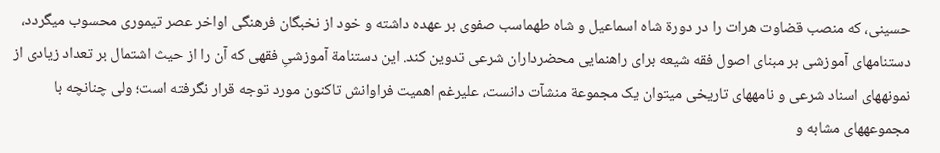حسینی، که منصب قضاوت هرات را در دورة شاه اسماعیل و شاه طهماسب صفوی بر عهده داشته و خود از نخبگان فرهنگی اواخر عصر تیموری محسوب میگردد، دستنامهای آموزشی بر مبنای اصول فقه شیعه برای راهنمایی محضرداران شرعی تدوین کند. این دستنامة آموزشیِ فقهی که آن را از حیث اشتمال بر تعداد زیادی از نمونههای اسناد شرعی و نامههای تاریخی میتوان یک مجموعة منشآت دانست، علیرغم اهمیت فراوانش تاکنون مورد توجه قرار نگرفته است؛ ولی چنانچه با مجموعههای مشابه و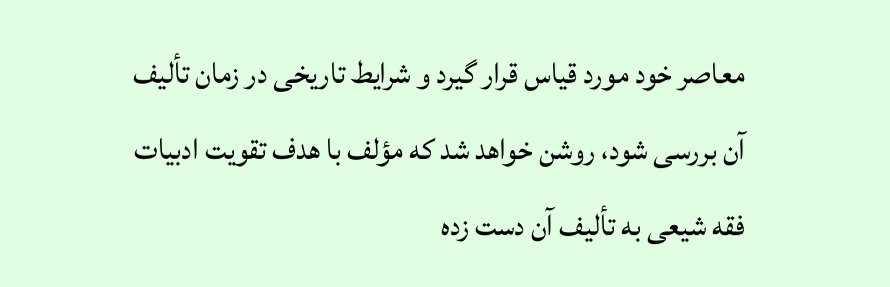معاصر خود مورد قیاس قرار گیرد و شرایط تاریخی در زمان تألیف آن بررسی شود، روشن خواهد شد که مؤلف با هدف تقویت ادبیات فقه شیعی به تألیف آن دست زده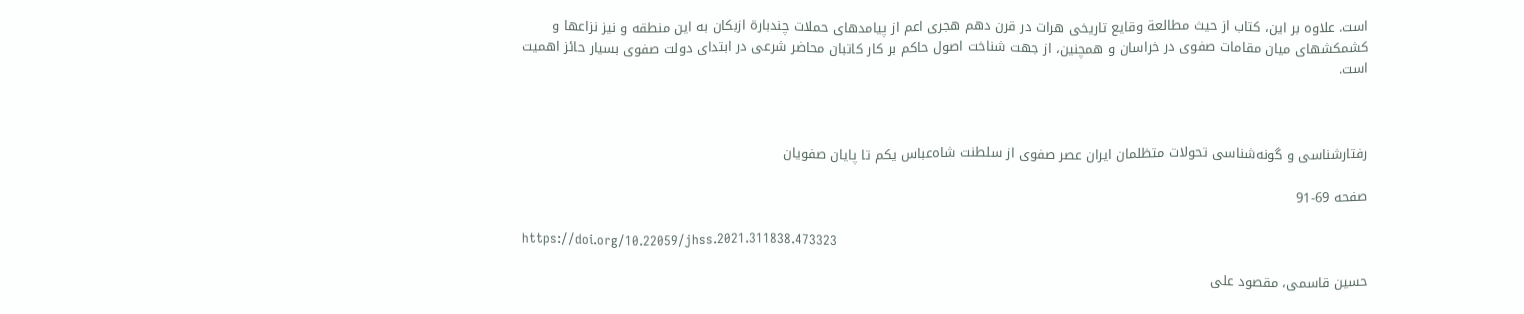است. علاوه بر این، کتاب از حیث مطالعة وقایع تاریخی هرات در قرن دهم هجری اعم از پیامدهای حملات چندبارة ازبکان به این منطقه و نیز نزاعها و کشمکشهای میان مقامات صفوی در خراسان و همچنین، از جهت شناخت اصول حاکم بر کار کاتبان محاضر شرعی در ابتدای دولت صفوی بسیار حائز اهمیت است.



رفتارشناسی و گونه‌شناسی تحولات متظلمان ایران عصر صفوی از سلطنت شاه‌‌عباس یکم تا پایان صفویان

صفحه 69-91

https://doi.org/10.22059/jhss.2021.311838.473323

حسین قاسمی، مقصود علی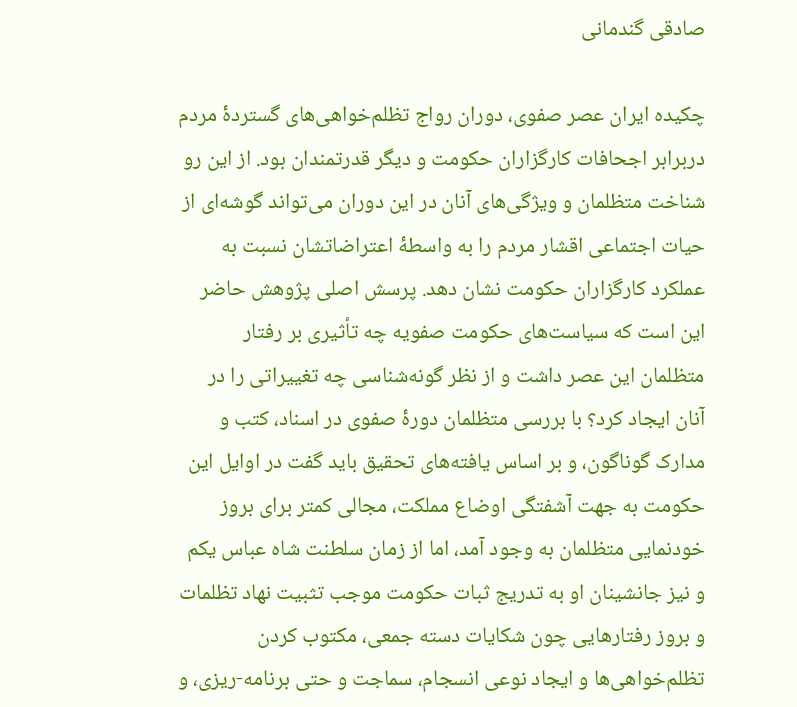صادقی گندمانی

چکیده ایران عصر صفوی، دوران رواج تظلم‌خواهی‌های گستردۀ مردم دربرابر اجحافات کارگزاران حکومت و دیگر قدرتمندان بود. از این‌ رو شناخت متظلمان و ویژگی‌های آنان در این دوران می‌تواند گوشه‌ای از حیات اجتماعی اقشار مردم را به‌ واسطۀ اعتراضاتشان نسبت ‌به عملکرد کارگزاران حکومت نشان دهد. پرسش اصلی پژوهش حاضر این است که سیاست‌های حکومت صفویه چه تأثیری بر رفتار متظلمان این عصر داشت و از نظر گونه‌شناسی چه تغییراتی را در آنان ایجاد کرد؟ با بررسی متظلمان دورۀ صفوی در اسناد، کتب و مدارک گوناگون، و بر اساس یافته‌های تحقیق باید گفت در اوایل این حکومت به ‌جهت آشفتگی‌ اوضاع مملکت، مجالی کمتر برای بروز خودنمایی متظلمان به ‌وجود آمد، اما از زمان سلطنت شاه‌ عباس یکم و نیز جانشینان او به‌ تدریج ثبات حکومت موجب تثبیت نهاد تظلمات و بروز رفتارهایی چون شکایات دسته‌ جمعی، مکتوب کردن تظلم‌خواهی‌ها و ایجاد نوعی انسجام، سماجت و حتی برنامه-ریزی،‌‌ و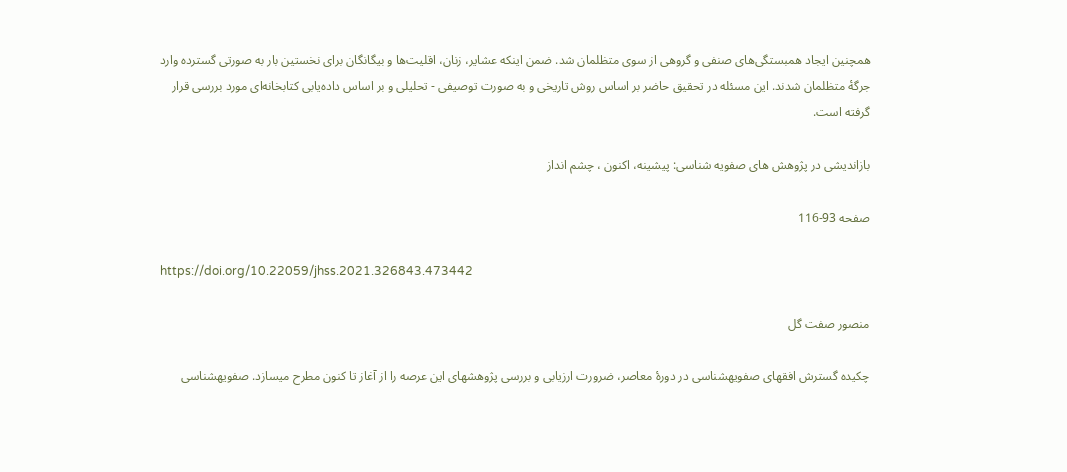همچنین ایجاد همبستگی‌های صنفی و گروهی از سوی متظلمان شد. ضمن اینکه عشایر، زنان، اقلیت‌ها و بیگانگان برای نخستین ‌بار به صورتی گسترده وارد جرگۀ متظلمان شدند. این مسئله در تحقیق حاضر بر اساس روش تاریخی و به ‌صورت توصیفی - تحلیلی و بر اساس داده‌یابی کتابخانه‌ای مورد بررسی قرار گرفته است.

بازاندیشی در پژوهش های صفویه شناسی: پیشینه، اکنون ، چشم انداز

صفحه 93-116

https://doi.org/10.22059/jhss.2021.326843.473442

منصور صفت گل

چکیده گسترش افقهای صفویهشناسی در دورۀ معاصر، ضرورت ارزیابی و بررسی پژوهشهای این عرصه را از آغاز تا کنون مطرح میسازد. صفویهشناسی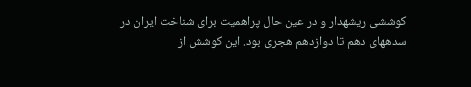کوششی ریشهدار و در عین حال پراهمیت برای شناخت ایران در سدههای دهم تا دوازدهم هجری بود. این کوشش از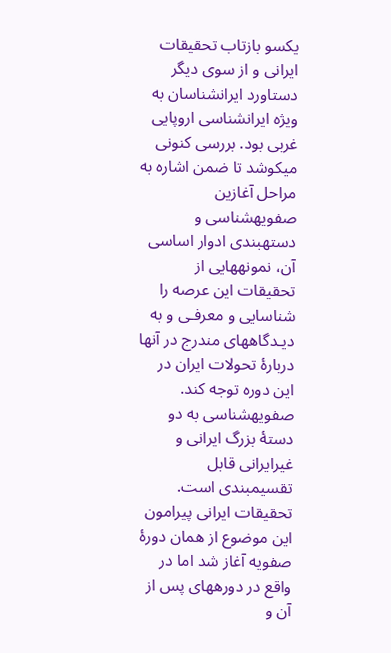یکسو بازتاب تحقیقات ایرانی و از سوی دیگر دستاورد ایرانشناسان به ویژه ایرانشناسی اروپایی غربی بود. بررسی کنونی میکوشد تا ضمن اشاره به مراحل آغازین صفویهشناسی و دستهبندی ادوار اساسی آن، نمونههایی از تحقیقات این عرصه را شناسایی و معرفـی و به دیـدگاههای مندرج در آنها دربارۀ تحولات ایران در این دوره توجه کند. صفویهشناسی به دو دستۀ بزرگ ایرانی و غیرایرانی قابل تقسیمبندی است. تحقیقات ایرانی پیرامون این موضوع از همان دورۀ صفویه آغاز شد اما در واقع در دورههای پس از آن و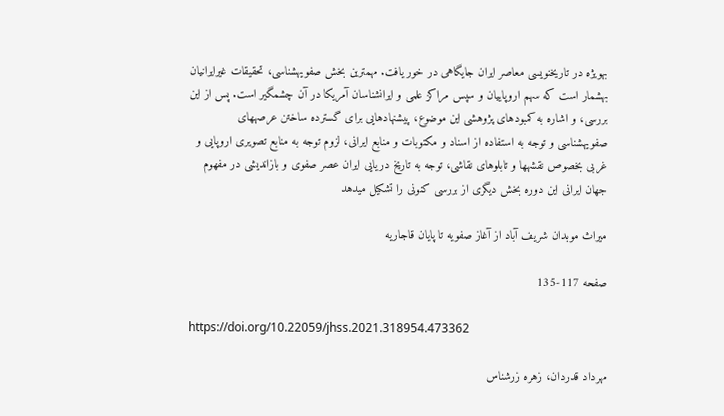بهویژه در تاریخنویسی معاصر ایران جایگاهی در خور یافت. مهمترین بخش صفویهشناسی، تحقیقات غیرایرانیان بهشمار است که سهم اروپاییان و سپس مراکز علمی و ایرانشناسان آمریکا در آن چشمگیر است. پس از این بررسی، و اشاره به کمبودهای پژوهشی این موضوع، پیشنهادهایی برای گسترده ساختن عرصههای صفویهشناسی و توجه به استفاده از اسناد و مکتوبات و منابع ایرانی، لزوم توجه به منابع تصویری اروپایی و غربی بخصوص نقشهها و تابلوهای نقاشی، توجه به تاریخ دریایی ایران عصر صفوی و بازاندیشی در مفهوم جهان ایرانی این دوره بخش دیگری از بررسی کنونی را تشکیل میدهد

میراث موبدان شریف آباد از آغاز صفویه تا پایان قاجاریه

صفحه 117-135

https://doi.org/10.22059/jhss.2021.318954.473362

مهرداد قدردان، زهره زرشناس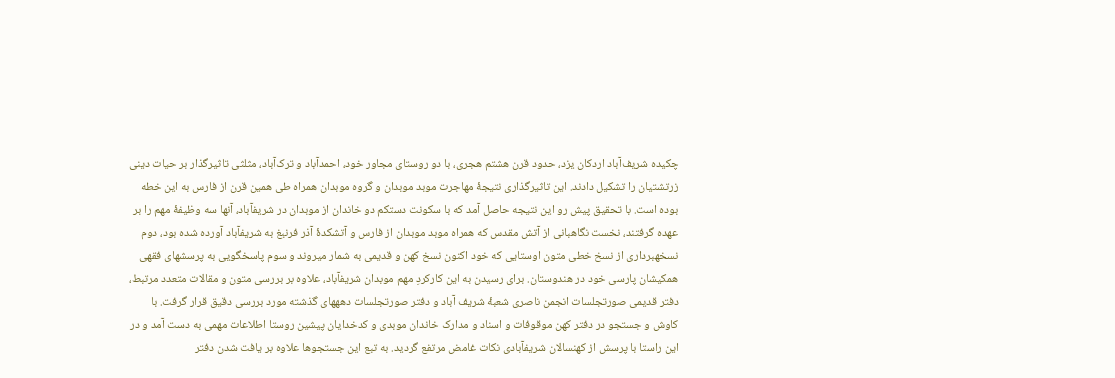چکیده شریف‌آباد اردکان یزد، حدود قرن هشتم هجری، با دو روستای مجاور خود، احمدآباد و ترک‌آباد، مثلثی تاثیرگذار بر حیات دینی زرتشتیان را تشکیل دادند. این تاثیرگذاری نتیجۀ مهاجرت موبد موبدان و گروه موبدان همراه طی همین قرن از فارس به این خطه بوده است. با تحقیق پیش رو این نتیجه حاصل آمد که با سکونت دستکم دو خاندان از موبدان در شریفآباد، آنها سه وظیفۀ مهم را بر عهده گرفتند، نخست نگاهبانی از آتش مقدس که همراه موبد موبدان از فارس و آتشکدۀ آذر فرنبغ به شریفآباد آورده شده بود، دوم نسخهبرداری از نسخ خطی متون اوستایی که خود اکنون نسخ کهن و قدیمی به شمار میروند و سوم پاسخگویی به پرسشهای فقهی همکیشان پارسی خود در هندوستان. برای رسیدن به این کارکردِ مهم موبدان شریفآباد، علاوه بر بررسی متون و مقالات متعدد مرتبط، دفتر قدیمی صورتجلسات انجمن ناصری شعبۀ شریف آباد و دفتر صورتجلسات دهههای گذشته مورد بررسی دقیق قرار گرفت. با کاوش و جستجو در دفتر کهن موقوفات و اسناد و مدارک خاندان موبدی و کدخدایان پیشین روستا اطلاعات مهمی به دست آمد و در این راستا با پرسش از کهنسالان شریفآبادی نکات غامض مرتفع گردید. به تبع این جستجوها علاوه بر یافت شدن دفتر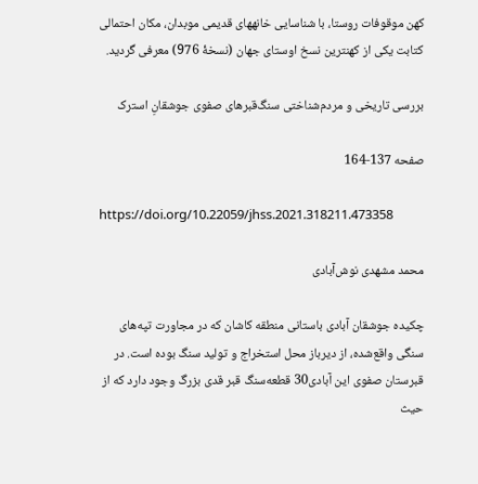کهن موقوفات روستا، با شناسایی خانههای قدیمی موبدان، مکان احتمالی کتابت یکی از کهنترین نسخ اوستای جهان (نسخۀ 976) معرفی گردید.

بررسی تاریخی و مردم‌شناختی سنگ‌قبرهای صفوی جوشقانِ استرک

صفحه 137-164

https://doi.org/10.22059/jhss.2021.318211.473358

محمد مشهدی نوش‌آبادی

چکیده جوشقان آبادی باستانی منطقه کاشان که در مجاورت تپه‌های سنگی واقع‌شده، از دیرباز محل استخراج و تولید سنگ بوده است. در قبرستان صفوی این آبادی30 قطعه‌سنگ قبر قدی بزرگ وجود دارد که از حیث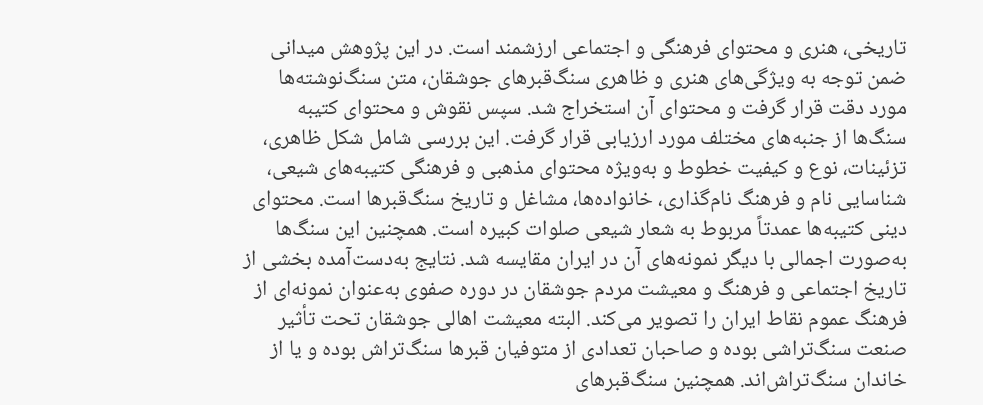تاریخی، هنری و محتوای فرهنگی و اجتماعی ارزشمند است. در این پژوهش میدانی ضمن توجه به ویژگی‌های هنری و ظاهری سنگ‌قبرهای جوشقان، متن سنگ‌نوشته‌ها مورد دقت قرار گرفت و محتوای آن استخراج شد. سپس نقوش و محتوای کتیبه سنگ‌ها از جنبه‌های مختلف مورد ارزیابی قرار گرفت. این بررسی شامل شکل ظاهری، تزئینات، نوع و کیفیت خطوط و به‌ویژه محتوای مذهبی و فرهنگی کتیبه‌های شیعی، شناسایی نام‌ و فرهنگ نام‌گذاری، خانواده‌ها، مشاغل و تاریخ سنگ‌قبرها است. محتوای دینی کتیبه‌ها عمدتاً مربوط به شعار شیعی صلوات کبیره است. همچنین این سنگ‌ها به‌صورت اجمالی با دیگر نمونه‌های آن در ایران مقایسه شد. نتایج به‌دست‌آمده بخشی از تاریخ اجتماعی و فرهنگ و معیشت مردم جوشقان در دوره صفوی به‌عنوان نمونه‌ای از فرهنگ عموم نقاط ایران را تصویر می‌کند. البته معیشت اهالی جوشقان تحت تأثیر صنعت سنگ‌تراشی بوده و صاحبان تعدادی از متوفیان قبرها سنگ‌تراش بوده و یا از خاندان سنگ‌تراش‌اند. همچنین سنگ‌قبرهای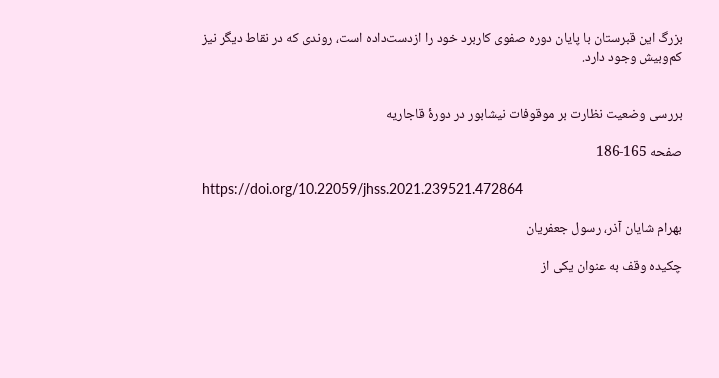بزرگ این قبرستان با پایان دوره صفوی کاربرد خود را ازدست‌داده است، روندی که در نقاط دیگر نیز کم‌وبیش وجود دارد.


بررسی وضعیت نظارت بر موقوفات نیشابور در دورۀ قاجاریه

صفحه 165-186

https://doi.org/10.22059/jhss.2021.239521.472864

بهرام شایان آذر، رسول جعفریان

چکیده وقف به عنوان یکی از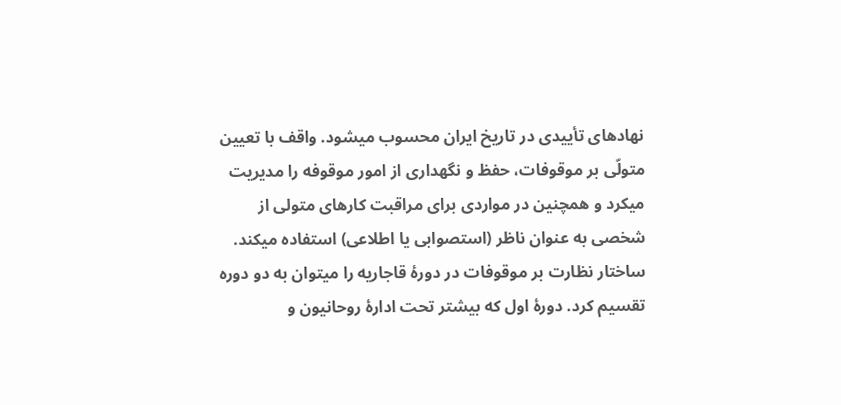نهادهای تأییدی در تاریخ ایران محسوب میشود. واقف با تعیین متولّی بر موقوفات، حفظ و نگهداری از امور موقوفه را مدیریت میکرد و همچنین در مواردی برای مراقبت کارهای متولی از شخصی به عنوان ناظر (استصوابی یا اطلاعی) استفاده میکند. ساختار نظارت بر موقوفات در دورۀ قاجاریه را میتوان به دو دوره تقسیم کرد. دورۀ اول که بیشتر تحت ادارۀ روحانیون و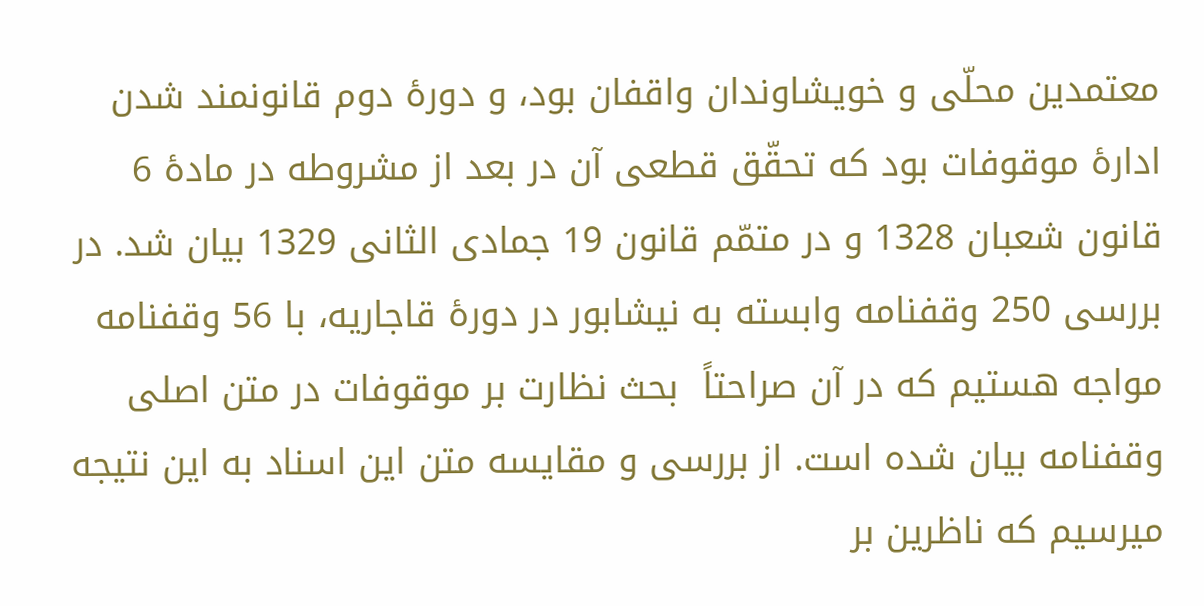معتمدین محلّی و خویشاوندان واقفان بود، و دورۀ دوم قانونمند شدن ادارۀ موقوفات بود که تحقّق قطعی آن در بعد از مشروطه در مادۀ 6 قانون شعبان 1328 و در متمّم قانون 19 جمادی الثانی 1329 بیان شد. در بررسی 250 وقفنامه وابسته به نیشابور در دورۀ قاجاریه، با 56 وقفنامه مواجه هستیم که در آن صراحتاً  بحث نظارت بر موقوفات در متن اصلی وقفنامه بیان شده است. از بررسی و مقایسه متن این اسناد به این نتیجه میرسیم که ناظرین بر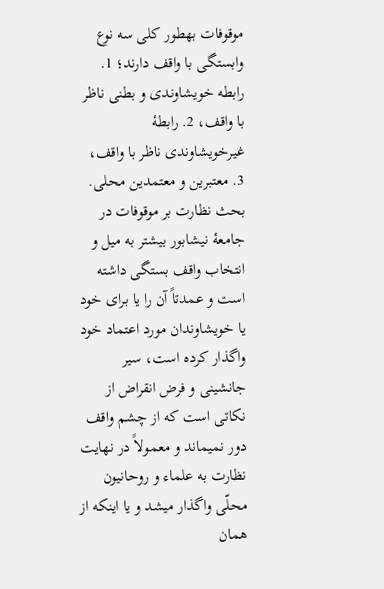موقوفات بهطور کلی سه نوع وابستگی با واقف دارند؛ 1. رابطه خویشاوندی و بطنی ناظر با واقف، 2. رابطۀ غیرخویشاوندی ناظر با واقف، 3. معتبرین و معتمدین محلی. بحث نظارت بر موقوفات در جامعۀ نیشابور بیشتر به میل و انتخاب واقف بستگی داشته است و عمدتاً آن را یا برای خود یا خویشاوندان مورد اعتماد خود واگذار کرده است، سیر جانشینی و فرض انقراض از نکاتی است که از چشم واقف دور نمیماند و معمولاً در نهایت نظارت به علماء و روحانیون محلّی واگذار میشد و یا اینکه از همان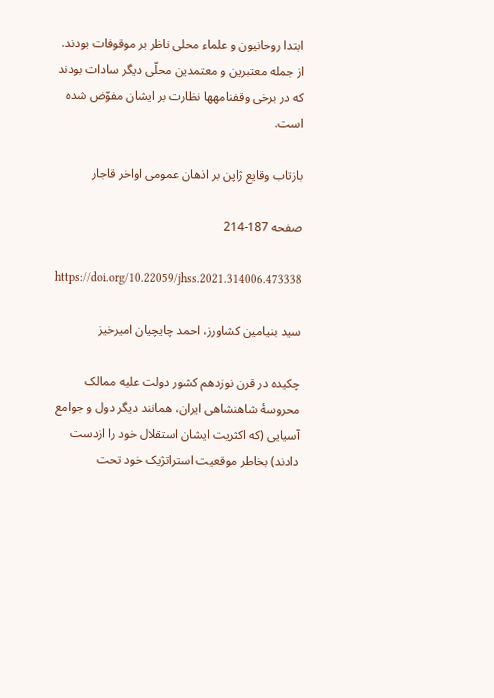ابتدا روحانیون و علماء محلی ناظر بر موقوفات بودند. از جمله معتبرین و معتمدین محلّی دیگر سادات بودند که در برخی وقفنامهها نظارت بر ایشان مفوّض شده است.

بازتاب وقایع ژاپن بر اذهان عمومی اواخر قاجار

صفحه 187-214

https://doi.org/10.22059/jhss.2021.314006.473338

سید بنیامین کشاورز، احمد چایچیان امیرخیز

چکیده در قرن نوزدهم کشور دولت علیه ممالک محروسۀ شاهنشاهی ایران، همانند دیگر دول و جوامع آسیایی (که اکثریت ایشان استقلال خود را ازدست دادند) بخاطر موقعیت استراتژیک خود تحت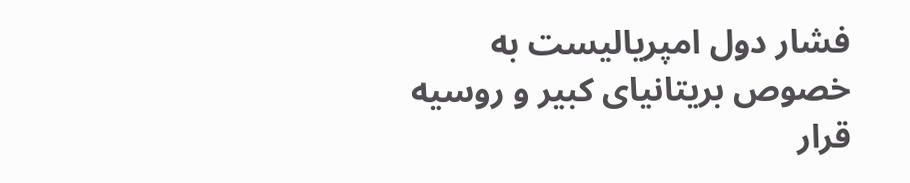فشار دول امپریالیست به خصوص بریتانیای کبیر و روسیه قرار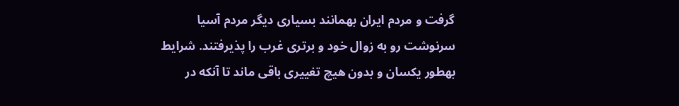گرفت و مردم ایران بهمانند بسیاری دیگر مردم آسیا سرنوشت رو به زوال خود و برتری غرب را پذیرفتند. شرایط بهطور یکسان و بدون هیچ تغییری باقی ماند تا آنکه در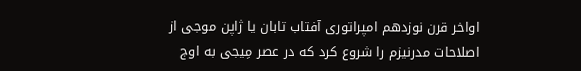اواخر قرن نوزدهم امپراتوری آفتاب تابان یا ژاپن موجی از اصلاحات مدرنیزم را شروع کرد که در عصر مِیجی به اوج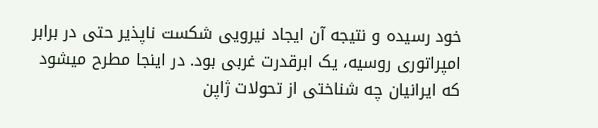خود رسیده و نتیجه آن ایجاد نیرویی شکست ناپذیر حتی در برابر امپراتوری روسیه، یک ابرقدرت غربی بود. در اینجا مطرح میشود که ایرانیان چه شناختی از تحولات ژاپن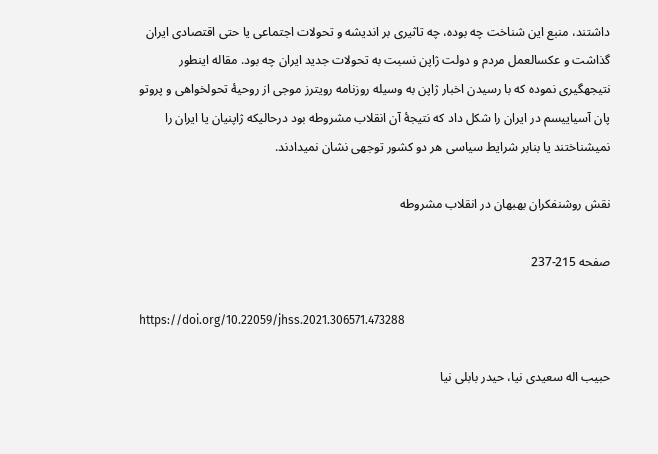داشتند، منبع این شناخت چه بوده، چه تاثیری بر اندیشه و تحولات اجتماعی یا حتی اقتصادی ایران گذاشت و عکسالعمل مردم و دولت ژاپن نسبت به تحولات جدید ایران چه بود. مقاله اینطور نتیجهگیری نموده که با رسیدن اخبار ژاپن به وسیله روزنامه رویترز موجی از روحیۀ تحولخواهی و پروتو پان آسیاییسم در ایران را شکل داد که نتیجۀ آن انقلاب مشروطه بود درحالیکه ژاپنیان یا ایران را نمیشناختند یا بنابر شرایط سیاسی هر دو کشور توجهی نشان نمیدادند.

نقش روشنفکران بهبهان در انقلاب مشروطه

صفحه 215-237

https://doi.org/10.22059/jhss.2021.306571.473288

حبیب اله سعیدی نیا، حیدر بابلی نیا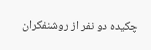چکیده دو نفر از روشنفکران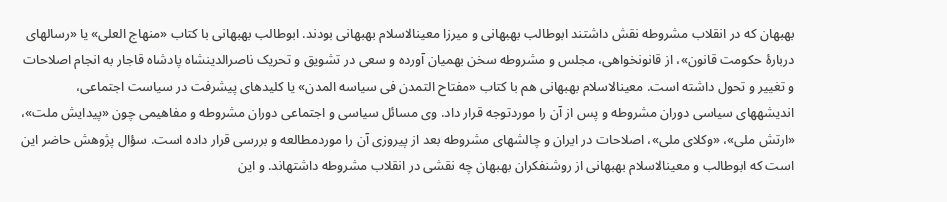بهبهان که در انقلاب مشروطه نقش داشتند ابوطالب بهبهانی و میرزا معینالاسلام بهبهانی بودند. ابوطالب بهبهانی با کتاب «منهاج العلی» یا «رسالهای دربارۀ حکومت قانون»، از قانونخواهی، مجلس و مشروطه سخن بهمیان آورده و سعی در تشویق و تحریک ناصرالدینشاه پادشاه قاجار به انجام اصلاحات و تغییر و تحول داشته است. معینالاسلام بهبهانی هم با کتاب «مفتاح التمدن فی سیاسه المدن» یا کلیدهای پیشرفت در سیاست اجتماعی، اندیشههای سیاسی دوران مشروطه و پس از آن را موردتوجه قرار داد. وی مسائل سیاسی و اجتماعی دوران مشروطه و مفاهیمی چون «پیدایش ملت»، «ارتش ملی»، «وکلای ملی»، اصلاحات در ایران و چالشهای مشروطه بعد از پیروزی آن را موردمطالعه و بررسی قرار داده است. سؤال پژوهش حاضر این است که ابوطالب و معینالاسلام بهبهانی از روشنفکران بهبهان چه نقشی در انقلاب مشروطه داشتهاند. و این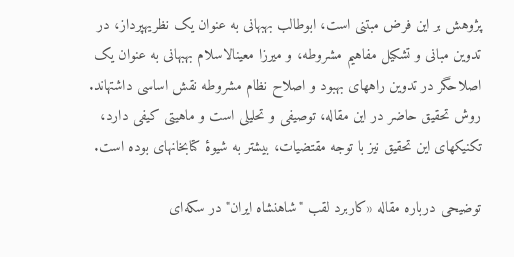پژوهش بر این فرض مبتنی است، ابوطالب بهبهانی به عنوان یک نظریهپرداز، در تدوین مبانی و تشکیل مفاهیم مشروطه، و میرزا معینالاسلام بهبهانی به عنوان یک اصلاحگر در تدوین راههای بهبود و اصلاح نظام مشروطه نقش اساسی داشتهاند. روش تحقیق حاضر در این مقاله، توصیفی و تحلیلی است و ماهیتی کیفی دارد، تکنیکهای این تحقیق نیز با توجه مقتضیات، بیشتر به شیوۀ کتابخانهای بوده است.

توضیحی درباره مقاله «کاربرد لقب "شاهنشاه ایران" در سکه‌ای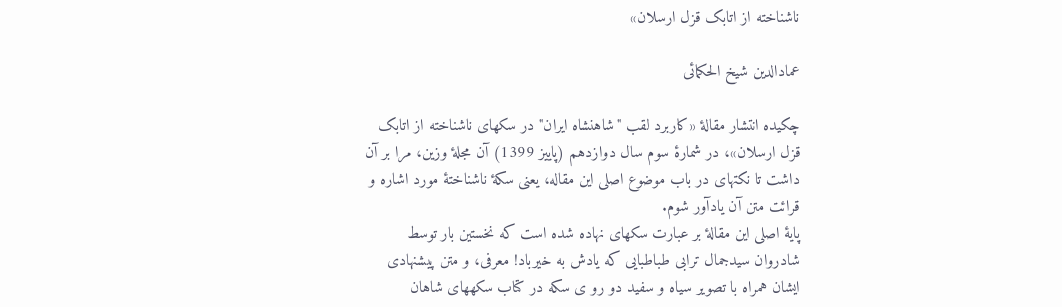ناشناخته از اتابک قزل ارسلان»

عمادالدین شیخ الحکمائی

چکیده انتشار مقالۀ «کاربرد لقب "شاهنشاه ایران" در سکهای ناشناخته از اتابک قزل ارسلان»، در شمارۀ سوم سال دوازدهم (پاییز 1399) آن مجلۀ وزین، مرا بر آن داشت تا نکتهای در باب موضوع اصلی این مقاله، یعنی سکۀ ناشناختۀ مورد اشاره و قرائت متن آن یادآور شوم.
پایۀ اصلی این مقالۀ بر عبارت سکهای نهاده شده است که نخستین بار توسط شادروان سیدجمال ترابی طباطبایی که یادش به خیرباد! معرفی، و متن پیشنهادی ایشان همراه با تصویر سیاه و سفید دو رو ی سکه در کتاب سکههای شاهان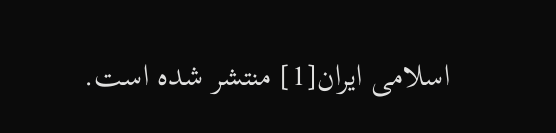اسلامی ایران[1] منتشر شده است.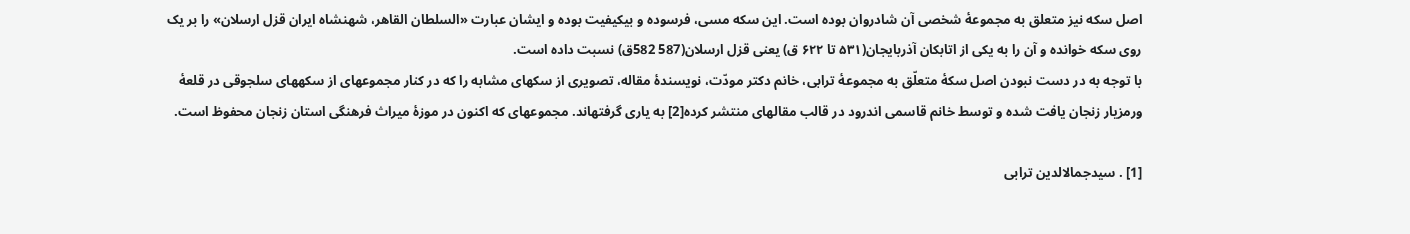اصل سکه نیز متعلق به مجموعۀ شخصی آن شادروان بوده است. این سکه مسی، فرسوده و بیکیفیت بوده و ایشان عبارت «السلطان القاهر، شهنشاه ایران قزل ارسلان» را بر یک روی سکه خوانده و آن را به یکی از اتابکان آذربایجان(۵۳۱ تا ۶۲۲ ق) یعنی قزل ارسلان(587 582ق) نسبت داده است.
با توجه به در دست نبودن اصل سکۀ متعلّق به مجموعۀ ترابی، خانم دکتر مودّت، نویسندۀ مقاله، تصویری از سکهای مشابه را که در کنار مجموعهای از سکههای سلجوقی در قلعۀ ورمزیار زنجان یافت شده و توسط خانم قاسمی اندرود در قالب مقالهای منتشر کرده[2] به یاری گرفتهاند. مجموعهای که اکنون در موزۀ میراث فرهنگی استان زنجان محفوظ است.

[1] . سیدجمالالدین ترابی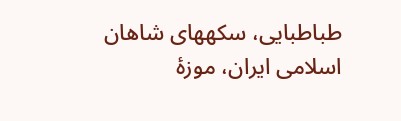طباطبایی، سکههای شاهان اسلامی ایران، موزۀ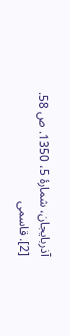آذربایجان، شمارۀ 5، 1350. ص 58.
[2]. قاسمی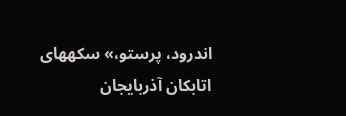اندرود، پرستو،» سکههای اتابکان آذربایجان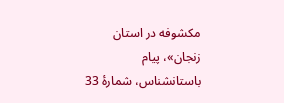مکشوفه در استان زنجان»، پیام باستانشناس، شمارۀ 33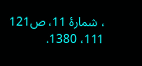، شمارۀ 11، ص121 111، 1380.